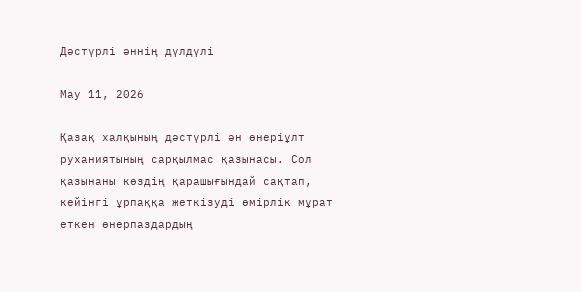Дәстүрлі әннің дүлдүлі

Мау 11, 2026

Қазақ халқының дәстүрлі ән өнеріұлт руханиятының сарқылмас қазынасы. Сол қазынаны көздің қарашығындай сақтап, кейінгі ұрпаққа жеткізуді өмірлік мұрат еткен өнерпаздардың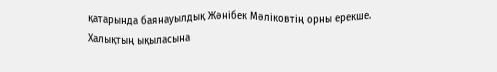қатарында баянауылдық Жәнібек Мәліковтің орны ерекше. Халықтың ықыласына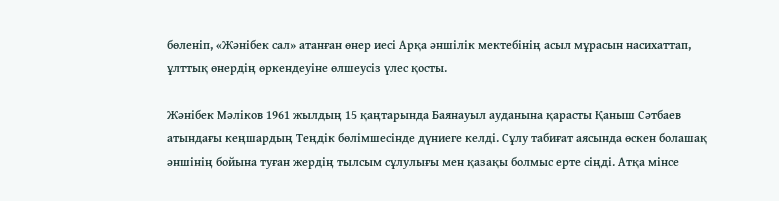бөленіп, «Жәнібек сал» атанған өнер иесі Арқа әншілік мектебінің асыл мұрасын насихаттап, ұлттық өнердің өркендеуіне өлшеусіз үлес қосты.

Жәнібек Мәліков 1961 жылдың 15 қаңтарында Баянауыл ауданына қарасты Қаныш Сәтбаев атындағы кеңшардың Теңдік бөлімшесінде дүниеге келді. Сұлу табиғат аясында өскен болашақ әншінің бойына туған жердің тылсым сұлулығы мен қазақы болмыс ерте сіңді. Атқа мінсе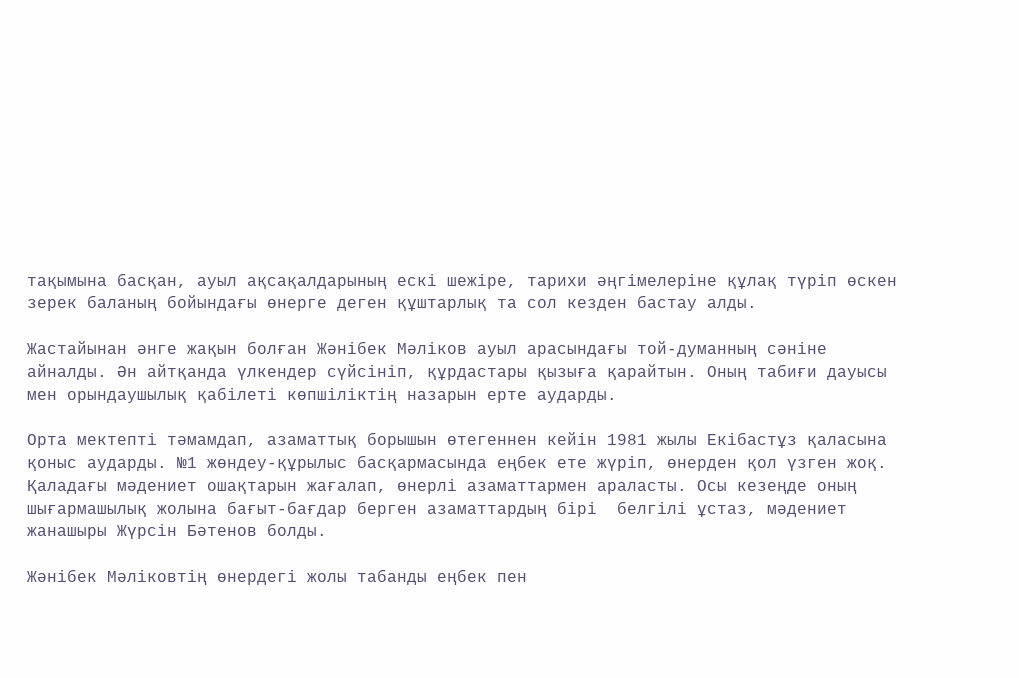тақымына басқан, ауыл ақсақалдарының ескі шежіре, тарихи әңгімелеріне құлақ түріп өскен зерек баланың бойындағы өнерге деген құштарлық та сол кезден бастау алды.

Жастайынан әнге жақын болған Жәнібек Мәліков ауыл арасындағы той-думанның сәніне айналды. Ән айтқанда үлкендер сүйсініп, құрдастары қызыға қарайтын. Оның табиғи дауысы мен орындаушылық қабілеті көпшіліктің назарын ерте аударды.

Орта мектепті тәмамдап, азаматтық борышын өтегеннен кейін 1981 жылы Екібастұз қаласына қоныс аударды. №1 жөндеу-құрылыс басқармасында еңбек ете жүріп, өнерден қол үзген жоқ. Қаладағы мәдениет ошақтарын жағалап, өнерлі азаматтармен араласты. Осы кезеңде оның шығармашылық жолына бағыт-бағдар берген азаматтардың бірі  белгілі ұстаз, мәдениет жанашыры Жүрсін Бәтенов болды.

Жәнібек Мәліковтің өнердегі жолы табанды еңбек пен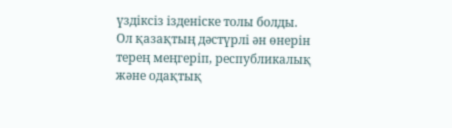үздіксіз ізденіске толы болды. Ол қазақтың дәстүрлі ән өнерін терең меңгеріп, республикалық және одақтық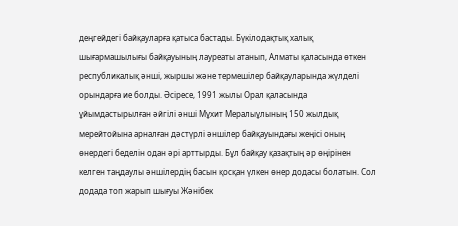деңгейдегі байқауларға қатыса бастады. Бүкілодақтық халық шығармашылығы байқауының лауреаты атанып, Алматы қаласында өткен республикалық әнші, жыршы және термешілер байқауларында жүлделі орындарға ие болды. Әсіресе, 1991 жылы Орал қаласында ұйымдастырылған әйгілі әнші Мұхит Мералыұлының 150 жылдық мерейтойына арналған дәстүрлі әншілер байқауындағы жеңісі оның өнердегі беделін одан әрі арттырды. Бұл байқау қазақтың әр өңірінен келген таңдаулы әншілердің басын қосқан үлкен өнер додасы болатын. Сол додада топ жарып шығуы Жәнібек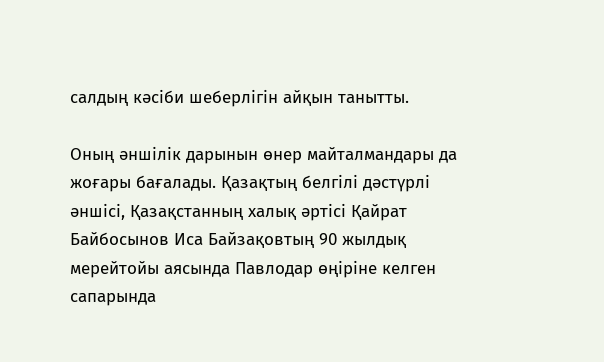салдың кәсіби шеберлігін айқын танытты.

Оның әншілік дарынын өнер майталмандары да жоғары бағалады. Қазақтың белгілі дәстүрлі әншісі, Қазақстанның халық әртісі Қайрат Байбосынов Иса Байзақовтың 90 жылдық мерейтойы аясында Павлодар өңіріне келген сапарында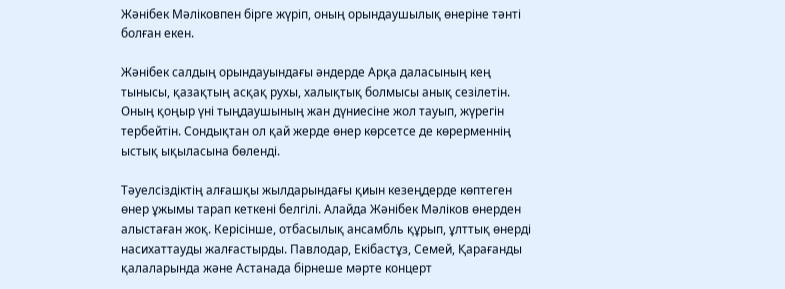Жәнібек Мәліковпен бірге жүріп, оның орындаушылық өнеріне тәнті болған екен.

Жәнібек салдың орындауындағы әндерде Арқа даласының кең тынысы, қазақтың асқақ рухы, халықтық болмысы анық сезілетін. Оның қоңыр үні тыңдаушының жан дүниесіне жол тауып, жүрегін тербейтін. Сондықтан ол қай жерде өнер көрсетсе де көрерменнің ыстық ықыласына бөленді.

Тәуелсіздіктің алғашқы жылдарындағы қиын кезеңдерде көптеген өнер ұжымы тарап кеткені белгілі. Алайда Жәнібек Мәліков өнерден алыстаған жоқ. Керісінше, отбасылық ансамбль құрып, ұлттық өнерді насихаттауды жалғастырды. Павлодар, Екібастұз, Семей, Қарағанды қалаларында және Астанада бірнеше мәрте концерт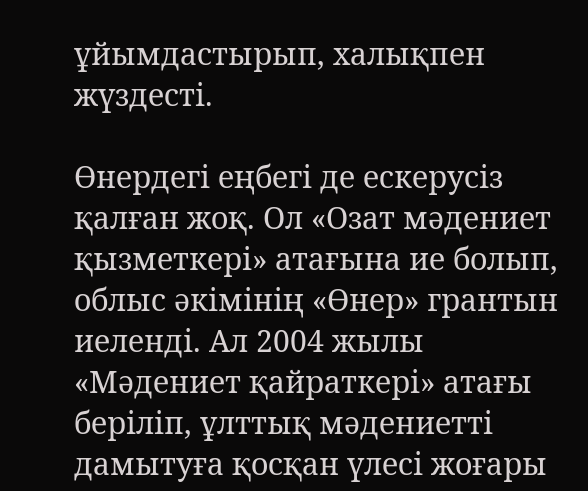ұйымдастырып, халықпен жүздесті.

Өнердегі еңбегі де ескерусіз қалған жоқ. Ол «Озат мәдениет қызметкері» атағына ие болып, облыс әкімінің «Өнер» грантын иеленді. Ал 2004 жылы «Мәдениет қайраткері» атағы беріліп, ұлттық мәдениетті дамытуға қосқан үлесі жоғары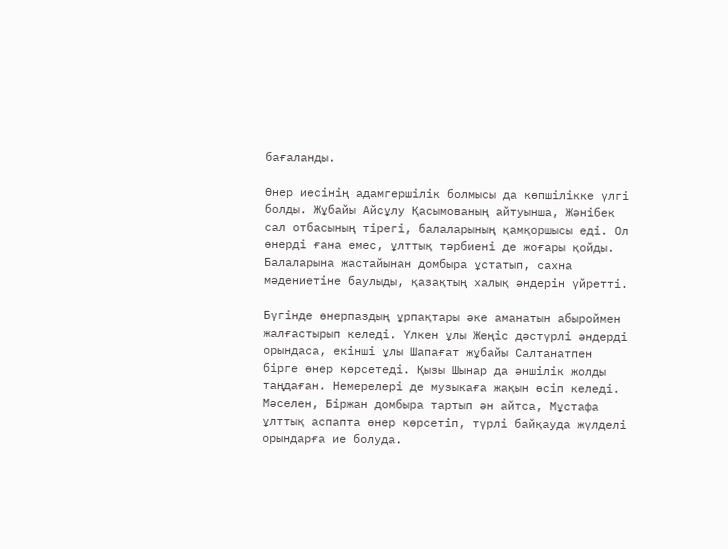бағаланды.

Өнер иесінің адамгершілік болмысы да көпшілікке үлгі болды. Жұбайы Айсұлу Қасымованың айтуынша, Жәнібек сал отбасының тірегі, балаларының қамқоршысы еді. Ол өнерді ғана емес, ұлттық тәрбиені де жоғары қойды. Балаларына жастайынан домбыра ұстатып, сахна мәдениетіне баулыды, қазақтың халық әндерін үйретті.

Бүгінде өнерпаздың ұрпақтары әке аманатын абыроймен жалғастырып келеді. Үлкен ұлы Жеңіс дәстүрлі әндерді орындаса, екінші ұлы Шапағат жұбайы Салтанатпен бірге өнер көрсетеді. Қызы Шынар да әншілік жолды таңдаған. Немерелері де музыкаға жақын өсіп келеді. Мәселен, Біржан домбыра тартып ән айтса, Мұстафа ұлттық аспапта өнер көрсетіп, түрлі байқауда жүлделі орындарға ие болуда.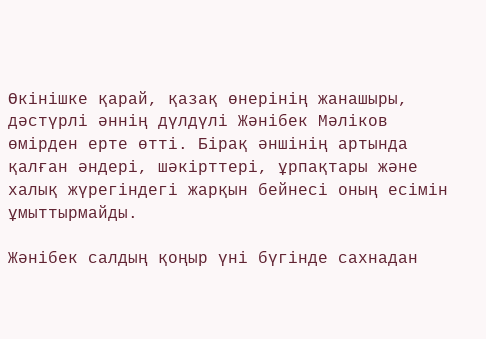Өкінішке қарай, қазақ өнерінің жанашыры, дәстүрлі әннің дүлдүлі Жәнібек Мәліков өмірден ерте өтті. Бірақ әншінің артында қалған әндері, шәкірттері, ұрпақтары және халық жүрегіндегі жарқын бейнесі оның есімін ұмыттырмайды.

Жәнібек салдың қоңыр үні бүгінде сахнадан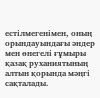естілмегенімен, оның орындауындағы әндер мен өнегелі ғұмыры қазақ руханиятының алтын қорында мәңгі сақталады.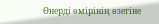Өнерді өмірінің өзегіне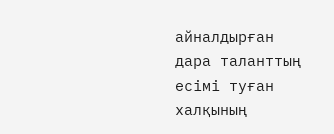айналдырған дара таланттың есімі туған халқының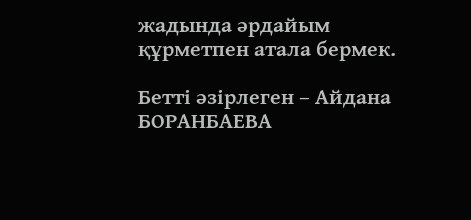жадында әрдайым құрметпен атала бермек.

Бетті әзірлеген – Айдана БОРАНБАЕВА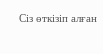Сіз өткізіп алған